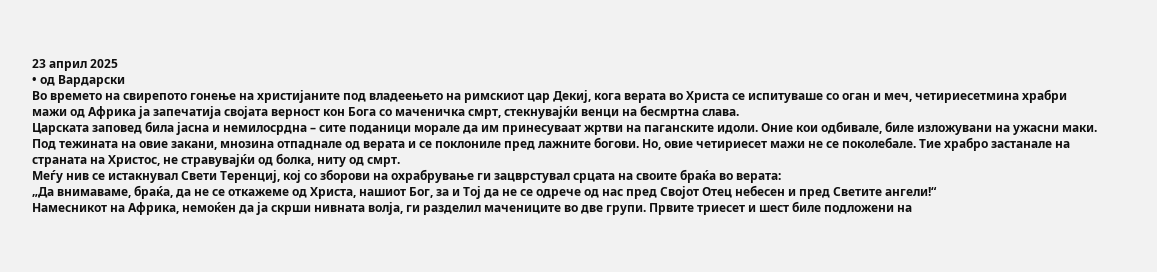23 април 2025
• од Вардарски
Во времето на свирепото гонење на христијаните под владеењето на римскиот цар Декиј, кога верата во Христа се испитуваше со оган и меч, четириесетмина храбри мажи од Африка ја запечатија својата верност кон Бога со маченичка смрт, стекнувајќи венци на бесмртна слава.
Царската заповед била јасна и немилосрдна – сите поданици морале да им принесуваат жртви на паганските идоли. Оние кои одбивале, биле изложувани на ужасни маки. Под тежината на овие закани, мнозина отпаднале од верата и се поклониле пред лажните богови. Но, овие четириесет мажи не се поколебале. Тие храбро застанале на страната на Христос, не стравувајќи од болка, ниту од смрт.
Меѓу нив се истакнувал Свети Теренциј, кој со зборови на охрабрување ги зацврстувал срцата на своите браќа во верата:
„Да внимаваме, браќа, да не се откажеме од Христа, нашиот Бог, за и Тој да не се одрече од нас пред Својот Отец небесен и пред Светите ангели!“
Намесникот на Африка, немоќен да ја скрши нивната волја, ги разделил мачениците во две групи. Првите триесет и шест биле подложени на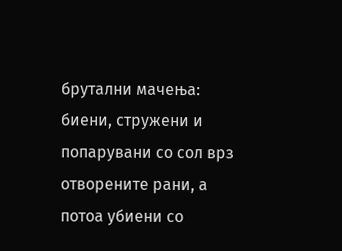брутални мачења: биени, стружени и попарувани со сол врз отворените рани, а потоа убиени со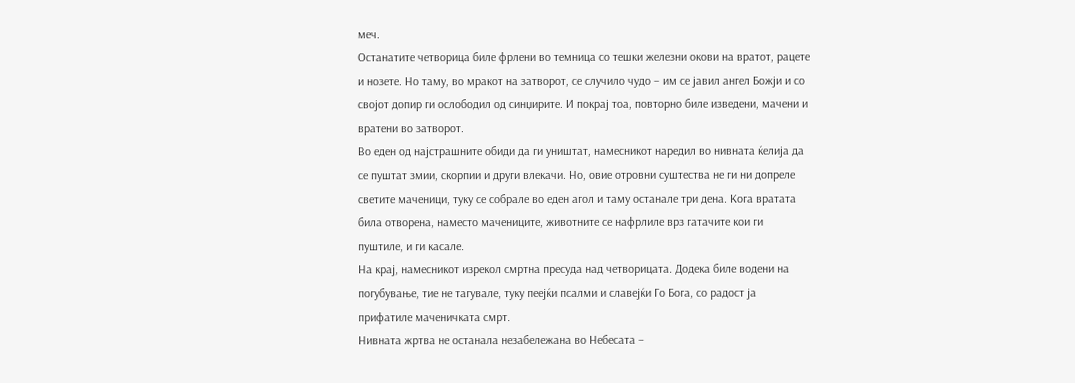меч.
Останатите четворица биле фрлени во темница со тешки железни окови на вратот, рацете и нозете. Но таму, во мракот на затворот, се случило чудо – им се јавил ангел Божји и со својот допир ги ослободил од синџирите. И покрај тоа, повторно биле изведени, мачени и вратени во затворот.
Во еден од најстрашните обиди да ги уништат, намесникот наредил во нивната ќелија да се пуштат змии, скорпии и други влекачи. Но, овие отровни суштества не ги ни допреле светите маченици, туку се собрале во еден агол и таму останале три дена. Кога вратата била отворена, наместо мачениците, животните се нафрлиле врз гатачите кои ги пуштиле, и ги касале.
На крај, намесникот изрекол смртна пресуда над четворицата. Додека биле водени на погубување, тие не тагувале, туку пеејќи псалми и славејќи Го Бога, со радост ја прифатиле маченичката смрт.
Нивната жртва не останала незабележана во Небесата –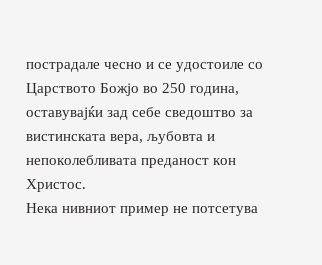пострадале чесно и се удостоиле со Царството Божјо во 250 година, оставувајќи зад себе сведоштво за вистинската вера, љубовта и непоколебливата преданост кон Христос.
Нека нивниот пример не потсетува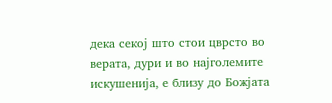дека секој што стои цврсто во верата, дури и во најголемите искушенија, е близу до Божјата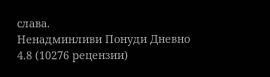слава.
Ненадминливи Понуди Дневно
4.8 (10276 рецензии)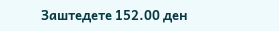Заштедете 152.00 ден